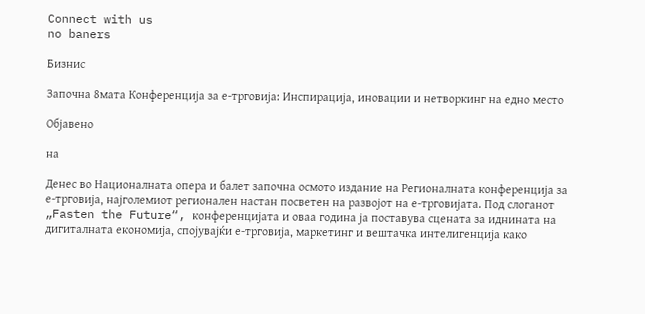Connect with us
no baners

Бизнис

Започна 8мата Конференција за е-трговија: Инспирација, иновации и нетворкинг на едно место

Објавено

на

Денес во Националната опера и балет започна осмото издание на Регионалната конференција за е-трговија, најголемиот регионален настан посветен на развојот на е-трговијата. Под слоганот „Fasten the Future“, конференцијата и оваа година ја поставува сцената за иднината на дигиталнaта економија, спојувајќи е-трговија, маркетинг и вештачка интелигенција како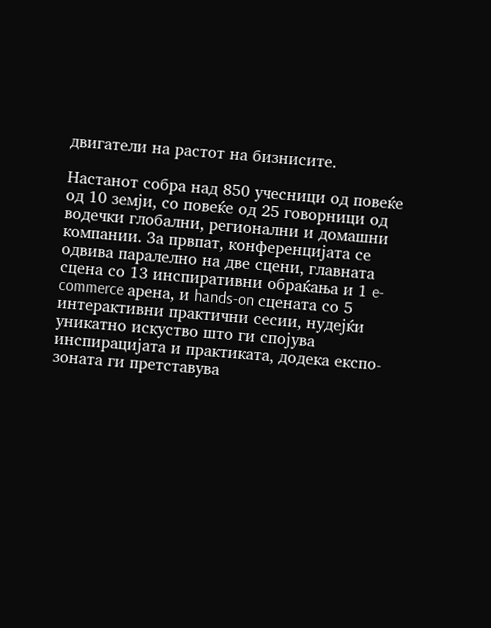двигатели на растот на бизнисите.

Настанот собра над 850 учесници од повеќе од 10 земји, со повеќе од 25 говорници од водечки глобални, регионални и домашни компании. За првпат, конференцијата се одвива паралелно на две сцени, главната сцена со 13 инспиративни обраќања и 1 e-commerce арена, и hands-on сцената со 5 интерактивни практични сесии, нудејќи уникатно искуство што ги спојува инспирацијата и практиката, додека експо-зоната ги претставува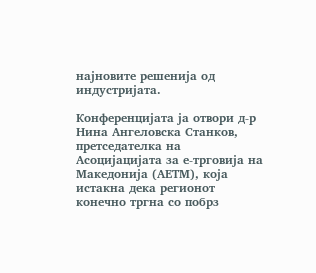најновите решенија од индустријата.

Конференцијата ја отвори д-р Нина Ангеловска Станков, претседателка на Асоцијацијата за е-трговија на Македонија (АЕТМ), која истакна дека регионот конечно тргна со побрз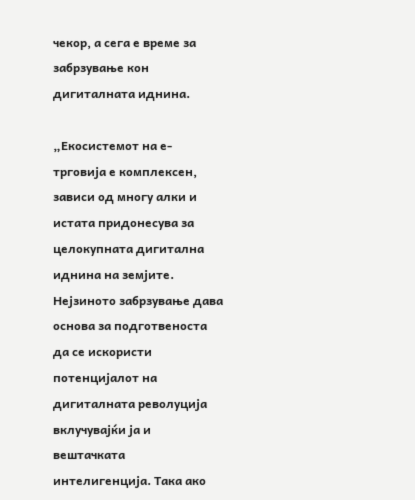чекор, а сега е време за забрзување кон дигиталната иднина.

„Екосистемот на е-трговија е комплексен, зависи од многу алки и истата придонесува за целокупната дигитална иднина на земјите. Нејзиното забрзување дава основа за подготвеноста да се искористи потенцијалот на дигиталната револуција вклучувајќи ја и вештачката интелигенција. Така ако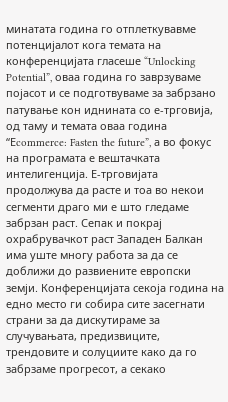минатата година го отплеткувавме потенцијалот кога темата на конференцијата гласеше “Unlocking Potential”, оваа година го заврзуваме појасот и се подготвуваме за забрзано патување кон иднината со е-трговија, од таму и темата оваа година “Еcommerce: Fasten the future”, а во фокус на програмата е вештачката интелигенција. Е-трговијата продолжува да расте и тоа во некои сегменти драго ми е што гледаме забрзан раст. Сепак и покрај охрабрувачкот раст Западен Балкан има уште многу работа за да се доближи до развиените европски земји. Конференцијата секоја година на едно место ги собира сите засегнати страни за да дискутираме за случувањата, предизвиците, трендовите и солуциите како да го забрзаме прогресот, а секако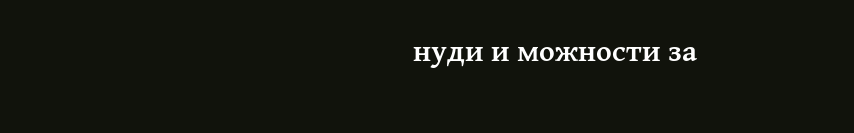нуди и можности за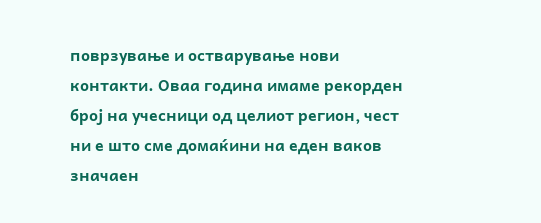поврзување и остварување нови контакти. Оваа година имаме рекорден број на учесници од целиот регион, чест ни е што сме домаќини на еден ваков значаен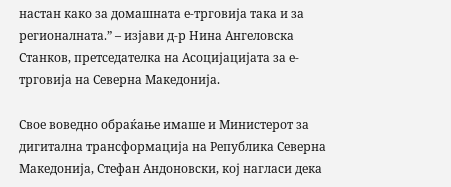настан како за домашната е-трговија така и за регионалната.” – изјави д-р Нина Ангеловска Станков, претседателка на Асоцијацијата за е-трговија на Северна Македонија.

Свое воведно обраќање имаше и Министерот за дигитална трансформација на Република Северна Македонија, Стефан Андоновски, кој нагласи дека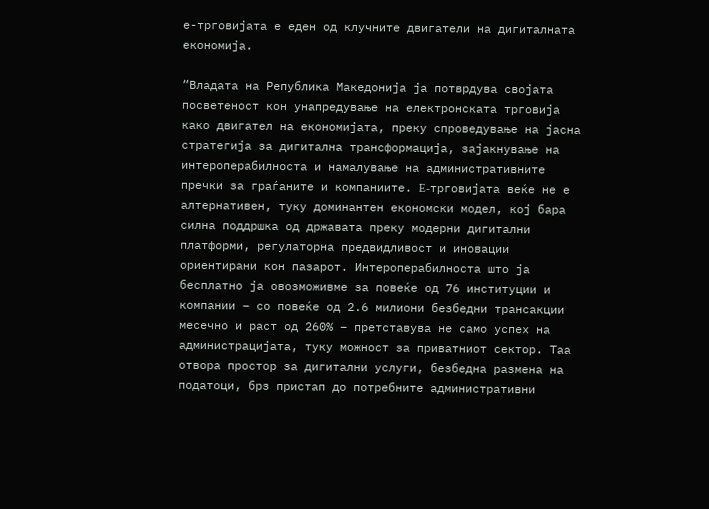е-трговијата е еден од клучните двигатели на дигиталната економија.

“Владата на Република Македонија ја потврдува својата посветеност кон унапредување на електронската трговија како двигател на економијата, преку спроведување на јасна стратегија за дигитална трансформација, зајакнување на интероперабилноста и намалување на административните пречки за граѓаните и компаниите. E-трговијата веќе не е алтернативен, туку доминантен економски модел, кој бара силна поддршка од државата преку модерни дигитални платформи, регулаторна предвидливост и иновации ориентирани кон пазарот. Интероперабилноста што ја бесплатно ја овозможивме за повеќе од 76 институции и компании – со повеќе од 2.6 милиони безбедни трансакции месечно и раст од 260% – претставува не само успех на администрацијата, туку можност за приватниот сектор. Таа отвора простор за дигитални услуги, безбедна размена на податоци, брз пристап до потребните административни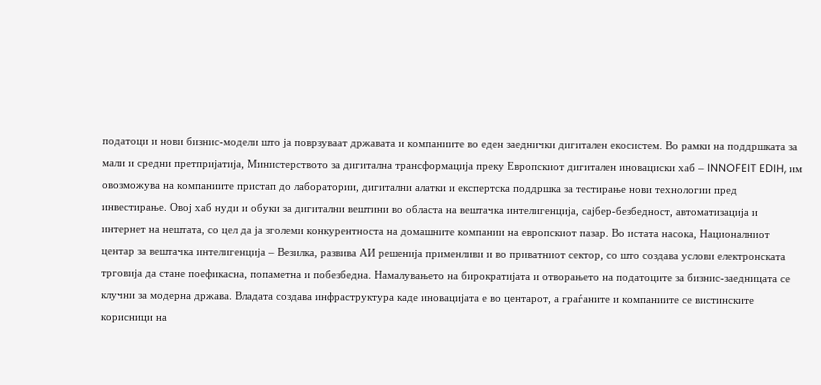податоци и нови бизнис-модели што ја поврзуваат државата и компаниите во еден заеднички дигитален екосистем. Во рамки на поддршката за мали и средни претпријатија, Министерството за дигитална трансформација преку Европскиот дигитален иновациски хаб – INNOFEIT EDIH, им овозможува на компаниите пристап до лаборатории, дигитални алатки и експертска поддршка за тестирање нови технологии пред инвестирање. Овој хаб нуди и обуки за дигитални вештини во областа на вештачка интелигенција, сајбер-безбедност, автоматизација и интернет на нештата, со цел да ја зголеми конкурентноста на домашните компании на европскиот пазар. Во истата насока, Националниот центар за вештачка интелигенција – Везилка, развива АИ решенија применливи и во приватниот сектор, со што создава услови електронската трговија да стане поефикасна, попаметна и побезбедна. Намалувањето на бирократијата и отворањето на податоците за бизнис-заедницата се клучни за модерна држава. Владата создава инфраструктура каде иновацијата е во центарот, а граѓаните и компаниите се вистинските корисници на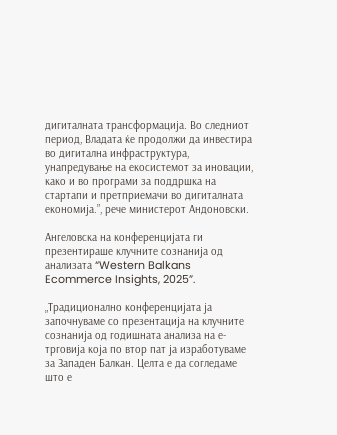дигиталната трансформација. Во следниот период, Владата ќе продолжи да инвестира во дигитална инфраструктура, унапредување на екосистемот за иновации, како и во програми за поддршка на стартапи и претприемачи во дигиталната економија.”, рече министерот Андоновски.

Ангеловска на конференцијата ги презентираше клучните сознанија од анализата “Western Balkans Ecommerce Insights, 2025”.

„Традиционално конференцијата ја започнуваме со презентација на клучните сознанија од годишната анализа на е-трговија која по втор пат ја изработуваме за Западен Балкан. Целта е да согледаме што е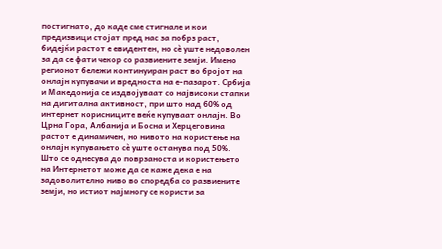постигнато, до каде сме стигнале и кои предизвици стојат пред нас за побрз раст, бидејќи растот е евидентен, но сè уште недоволен за да се фати чекор со развиените земји. Имено регионот бележи континуиран раст во бројот на онлајн купувачи и вредноста на е-пазарот. Србија и Македонија се издвојуваат со највисоки стапки на дигитална активност, при што над 60% од интернет корисниците веќе купуваат онлајн. Во Црна Гора, Албанија и Босна и Херцеговина растот е динамичен, но нивото на користење на онлајн купувањето сè уште останува под 50%. Што се однесува до поврзаноста и користењето на Интернетот може да се каже дека е на задоволително ниво во споредба со развиените земји, но истиот најмногу се користи за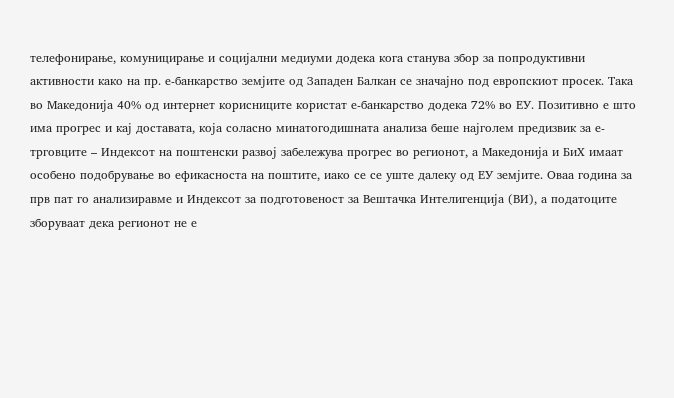телефонирање, комуницирање и социјални медиуми додека кога станува збор за попродуктивни активности како на пр. е-банкарство земјите од Западен Балкан се значајно под европскиот просек. Така во Македонија 40% од интернет корисниците користат е-банкарство додека 72% во ЕУ. Позитивно е што има прогрес и кај доставата, која соласно минатогодишната анализа беше најголем предизвик за е-трговците – Индексот на поштенски развој забележува прогрес во регионот, а Македонија и БиХ имаат особено подобрување во ефикасноста на поштите, иако се се уште далеку од ЕУ земјите. Оваа година за прв пат го анализиравме и Индексот за подготовеност за Вештачка Интелигенција (ВИ), а податоците зборуваат дека регионот не е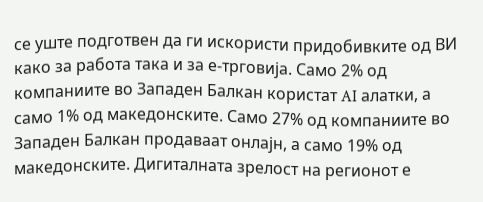се уште подготвен да ги искористи придобивките од ВИ како за работа така и за е-трговија. Само 2% од компаниите во Западен Балкан користат AI алатки, а само 1% од македонските. Само 27% од компаниите во Западен Балкан продаваат онлајн, а само 19% од македонските. Дигиталната зрелост на регионот е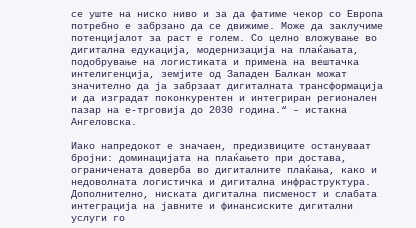се уште на ниско ниво и за да фатиме чекор со Европа потребно е забрзано да се движиме. Може да заклучиме потенцијалот за раст е голем. Со целно вложување во дигитална едукација, модернизација на плаќањата, подобрување на логистиката и примена на вештачка интелигенција, земјите од Западен Балкан можат значително да ја забрзаат дигиталната трансформација и да изградат поконкурентен и интегриран регионален пазар на е-трговија до 2030 година.“ – истакна Ангеловска.

Иако напредокот е значаен, предизвиците остануваат бројни: доминацијата на плаќањето при достава, ограничената доверба во дигиталните плаќања, како и недоволната логистичка и дигитална инфраструктура. Дополнително, ниската дигитална писменост и слабата интеграција на јавните и финансиските дигитални услуги го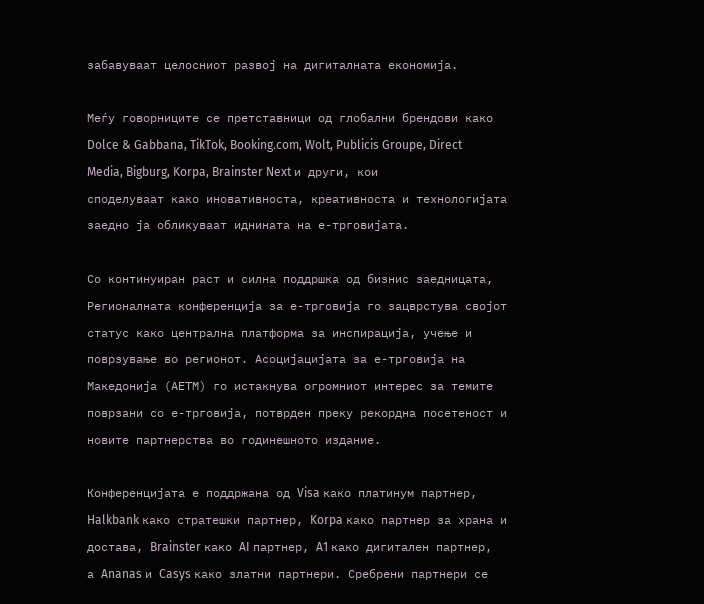забавуваат целосниот развој на дигиталната економија.

Меѓу говорниците се претставници од глобални брендови како Dolce & Gabbana, TikTok, Booking.com, Wolt, Publicis Groupe, Direct Media, Bigburg, Korpa, Brainster Next и други, кои
споделуваат како иновативноста, креативноста и технологијата заедно ја обликуваат иднината на е-трговијата.

Со континуиран раст и силна поддршка од бизнис заедницата, Регионалната конференција за е-трговија го зацврстува својот статус како централна платформа за инспирација, учење и поврзување во регионот. Асоцијацијата за е-трговија на Македонија (АЕТМ) го истакнува огромниот интерес за темите поврзани со е-трговија, потврден преку рекордна посетеност и новите партнерства во годинешното издание.

Конференцијата е поддржана од Visa како платинум партнер, Halkbank како стратешки партнер, Korpa како партнер за храна и достава, Brainster како AI партнер, A1 како дигитален партнер, а Ananas и Casys како златни партнери. Сребрени партнери се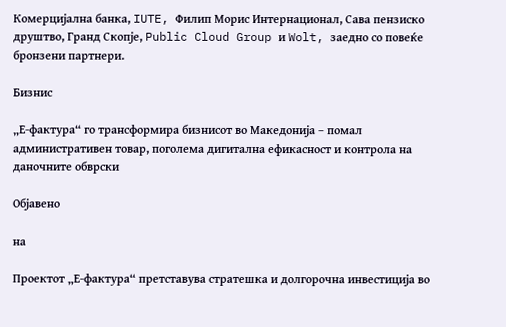Комерцијална банка, IUTE, Филип Морис Интернационал, Сава пензиско друштво, Гранд Скопје, Public Cloud Group и Wolt, заедно со повеќе бронзени партнери.

Бизнис

„Е-фактура“ го трансформира бизнисот во Македонија – помал административен товар, поголема дигитална ефикасност и контрола на даночните обврски

Објавено

на

Проектот „Е-фактура“ претставува стратешка и долгорочна инвестиција во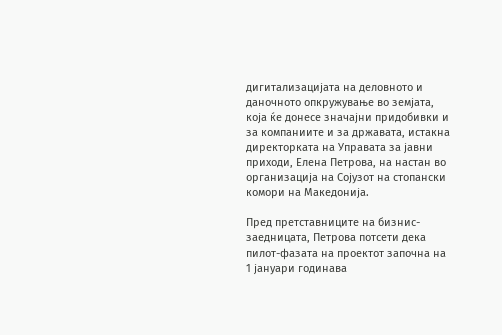дигитализацијата на деловното и даночното опкружување во земјата, која ќе донесе значајни придобивки и за компаниите и за државата, истакна директорката на Управата за јавни приходи, Елена Петрова, на настан во организација на Сојузот на стопански комори на Македонија.

Пред претставниците на бизнис-заедницата, Петрова потсети дека пилот-фазата на проектот започна на 1 јануари годинава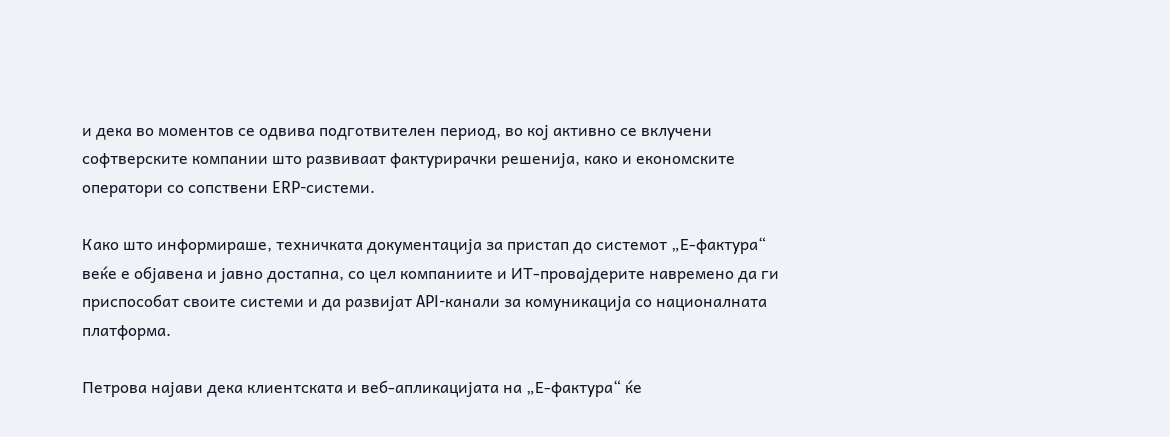и дека во моментов се одвива подготвителен период, во кој активно се вклучени софтверските компании што развиваат фактурирачки решенија, како и економските оператори со сопствени ERP-системи.

Како што информираше, техничката документација за пристап до системот „Е-фактура“ веќе е објавена и јавно достапна, со цел компаниите и ИТ-провајдерите навремено да ги приспособат своите системи и да развијат API-канали за комуникација со националната платформа.

Петрова најави дека клиентската и веб-апликацијата на „Е-фактура“ ќе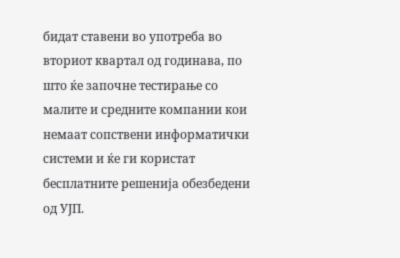бидат ставени во употреба во вториот квартал од годинава, по што ќе започне тестирање со малите и средните компании кои немаат сопствени информатички системи и ќе ги користат бесплатните решенија обезбедени од УЈП.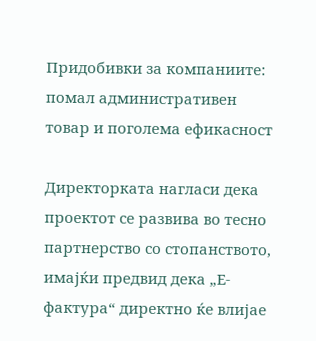Придобивки за компаниите: помал административен товар и поголема ефикасност

Директорката нагласи дека проектот се развива во тесно партнерство со стопанството, имајќи предвид дека „Е-фактура“ директно ќе влијае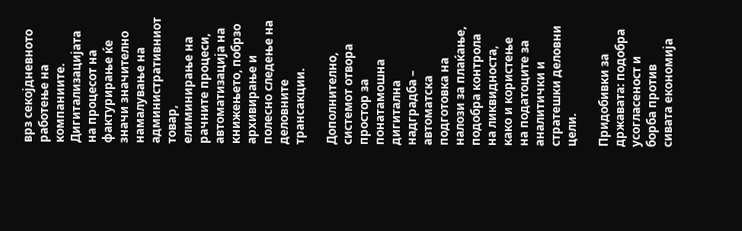врз секојдневното работење на компаниите. Дигитализацијата на процесот на фактурирање ќе значи значително намалување на административниот товар, елиминирање на рачните процеси, автоматизација на книжењето, побрзо архивирање и полесно следење на деловните трансакции.

Дополнително, системот отвора простор за понатамошна дигитална надградба – автоматска подготовка на налози за плаќање, подобра контрола на ликвидноста, како и користење на податоците за аналитички и стратешки деловни цели.

Придобивки за државата: подобра усогласеност и борба против сивата економија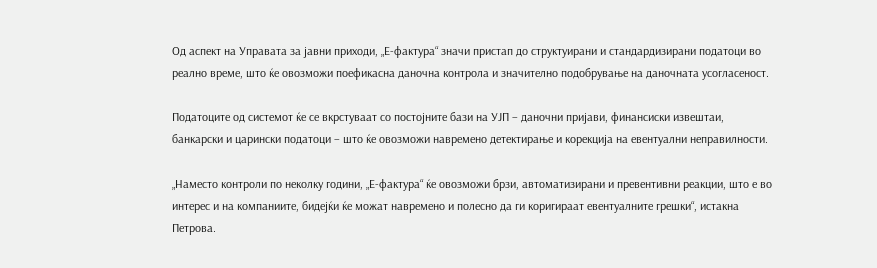Од аспект на Управата за јавни приходи, „Е-фактура“ значи пристап до структуирани и стандардизирани податоци во реално време, што ќе овозможи поефикасна даночна контрола и значително подобрување на даночната усогласеност.

Податоците од системот ќе се вкрстуваат со постојните бази на УЈП – даночни пријави, финансиски извештаи, банкарски и царински податоци – што ќе овозможи навремено детектирање и корекција на евентуални неправилности.

„Наместо контроли по неколку години, „Е-фактура“ ќе овозможи брзи, автоматизирани и превентивни реакции, што е во интерес и на компаниите, бидејќи ќе можат навремено и полесно да ги коригираат евентуалните грешки“, истакна Петрова.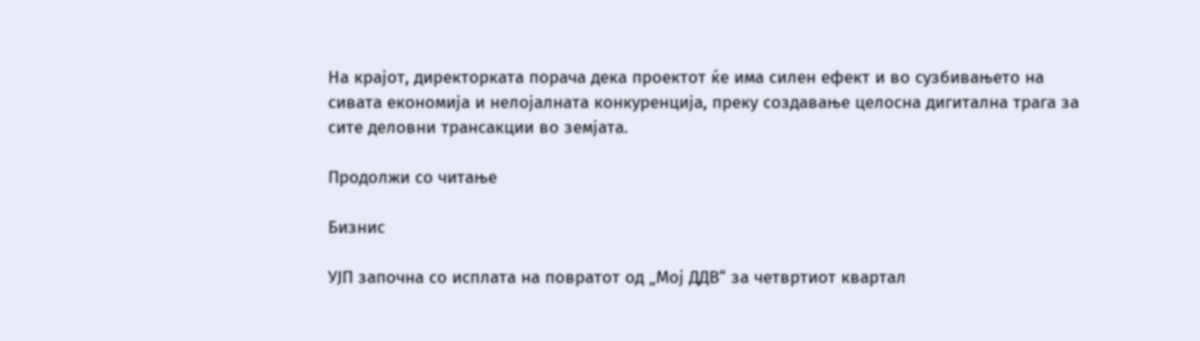На крајот, директорката порача дека проектот ќе има силен ефект и во сузбивањето на сивата економија и нелојалната конкуренција, преку создавање целосна дигитална трага за сите деловни трансакции во земјата.

Продолжи со читање

Бизнис

УЈП започна со исплата на повратот од „Мој ДДВ“ за четвртиот квартал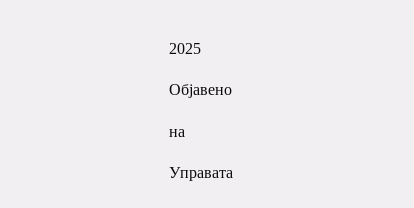2025

Објавено

на

Управата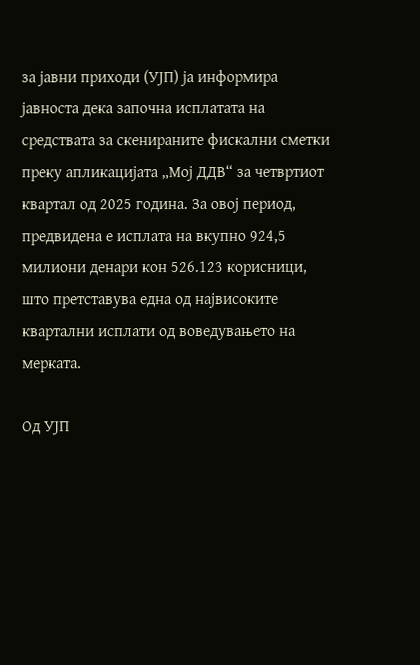за јавни приходи (УЈП) ја информира јавноста дека започна исплатата на средствата за скенираните фискални сметки преку апликацијата „Мој ДДВ“ за четвртиот квартал од 2025 година. За овој период, предвидена е исплата на вкупно 924,5 милиони денари кон 526.123 корисници, што претставува една од највисоките квартални исплати од воведувањето на мерката.

Од УЈП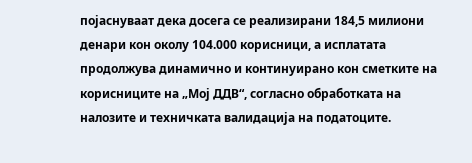појаснуваат дека досега се реализирани 184,5 милиони денари кон околу 104.000 корисници, а исплатата продолжува динамично и континуирано кон сметките на корисниците на „Мој ДДВ“, согласно обработката на налозите и техничката валидација на податоците.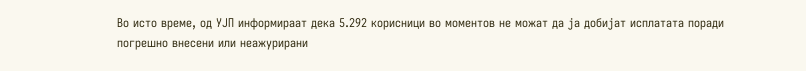Во исто време, од УЈП информираат дека 5.292 корисници во моментов не можат да ја добијат исплатата поради погрешно внесени или неажурирани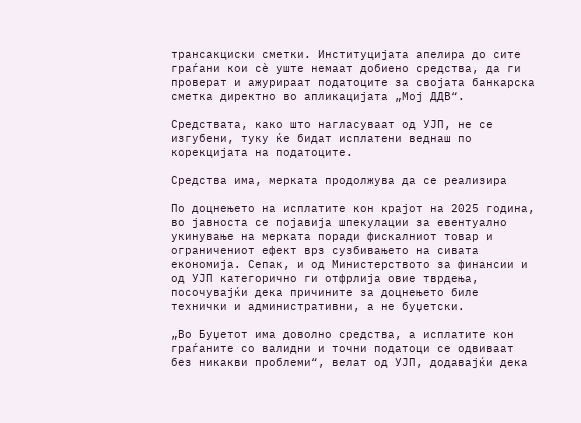трансакциски сметки. Институцијата апелира до сите граѓани кои сè уште немаат добиено средства, да ги проверат и ажурираат податоците за својата банкарска сметка директно во апликацијата „Мој ДДВ“.

Средствата, како што нагласуваат од УЈП, не се изгубени, туку ќе бидат исплатени веднаш по корекцијата на податоците.

Средства има, мерката продолжува да се реализира

По доцнењето на исплатите кон крајот на 2025 година, во јавноста се појавија шпекулации за евентуално укинување на мерката поради фискалниот товар и ограничениот ефект врз сузбивањето на сивата економија. Сепак, и од Министерството за финансии и од УЈП категорично ги отфрлија овие тврдења, посочувајќи дека причините за доцнењето биле технички и административни, а не буџетски.

„Во Буџетот има доволно средства, а исплатите кон граѓаните со валидни и точни податоци се одвиваат без никакви проблеми“, велат од УЈП, додавајќи дека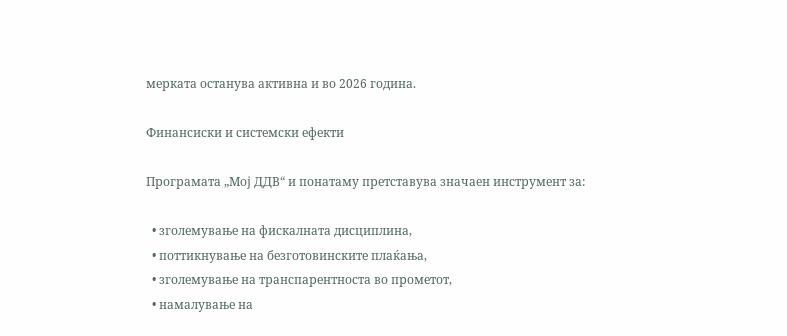мерката останува активна и во 2026 година.

Финансиски и системски ефекти

Програмата „Мој ДДВ“ и понатаму претставува значаен инструмент за:

  • зголемување на фискалната дисциплина,
  • поттикнување на безготовинските плаќања,
  • зголемување на транспарентноста во прометот,
  • намалување на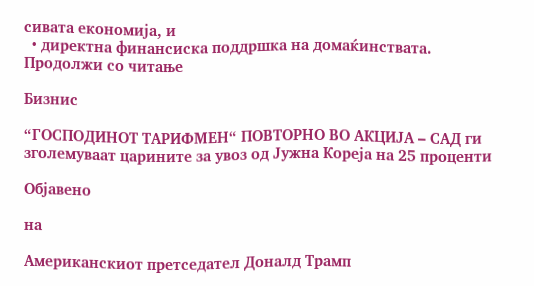сивата економија, и
  • директна финансиска поддршка на домаќинствата.
Продолжи со читање

Бизнис

“ГОСПОДИНОТ ТАРИФМЕН“ ПОВТОРНО ВО АКЦИЈА – САД ги зголемуваат царините за увоз од Јужна Кореја на 25 проценти

Објавено

на

Американскиот претседател Доналд Трамп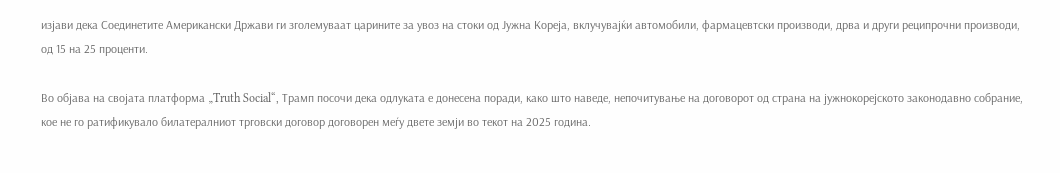изјави дека Соединетите Американски Држави ги зголемуваат царините за увоз на стоки од Јужна Кореја, вклучувајќи автомобили, фармацевтски производи, дрва и други реципрочни производи, од 15 на 25 проценти.

Во објава на својата платформа „Truth Social“, Трамп посочи дека одлуката е донесена поради, како што наведе, непочитување на договорот од страна на јужнокорејското законодавно собрание, кое не го ратификувало билатералниот трговски договор договорен меѓу двете земји во текот на 2025 година.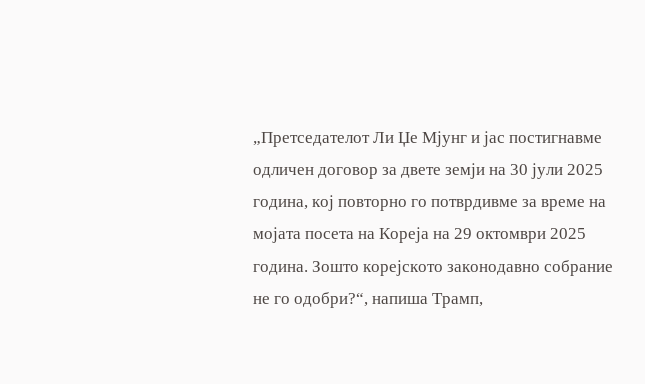„Претседателот Ли Џе Мјунг и јас постигнавме одличен договор за двете земји на 30 јули 2025 година, кој повторно го потврдивме за време на мојата посета на Кореја на 29 октомври 2025 година. Зошто корејското законодавно собрание не го одобри?“, напиша Трамп,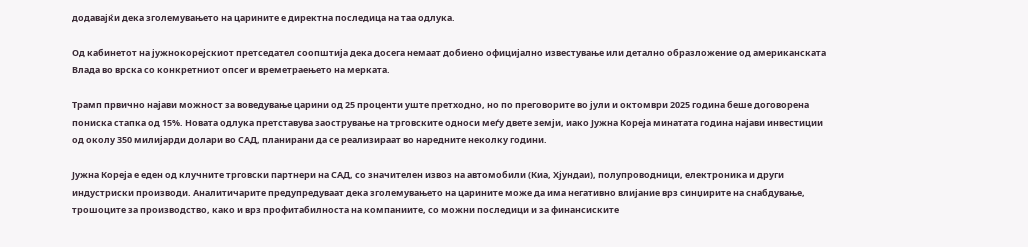додавајќи дека зголемувањето на царините е директна последица на таа одлука.

Од кабинетот на јужнокорејскиот претседател соопштија дека досега немаат добиено официјално известување или детално образложение од американската Влада во врска со конкретниот опсег и времетраењето на мерката.

Трамп првично најави можност за воведување царини од 25 проценти уште претходно, но по преговорите во јули и октомври 2025 година беше договорена пониска стапка од 15%. Новата одлука претставува заострување на трговските односи меѓу двете земји, иако Јужна Кореја минатата година најави инвестиции од околу 350 милијарди долари во САД, планирани да се реализираат во наредните неколку години.

Јужна Кореја е еден од клучните трговски партнери на САД, со значителен извоз на автомобили (Киа, Хјундаи), полупроводници, електроника и други индустриски производи. Аналитичарите предупредуваат дека зголемувањето на царините може да има негативно влијание врз синџирите на снабдување, трошоците за производство, како и врз профитабилноста на компаниите, со можни последици и за финансиските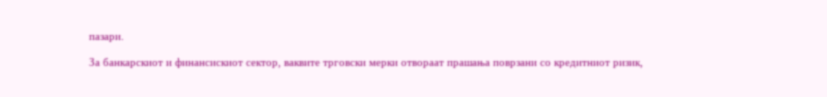пазари.

За банкарскиот и финансискиот сектор, ваквите трговски мерки отвораат прашања поврзани со кредитниот ризик,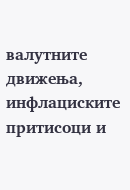валутните движења, инфлациските притисоци и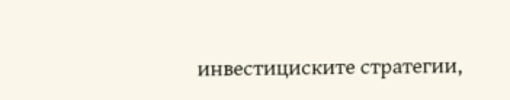инвестициските стратегии,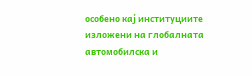особено кај институциите изложени на глобалната автомобилска и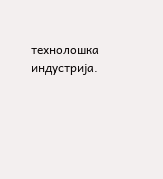технолошка индустрија.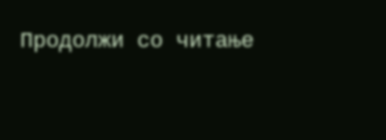Продолжи со читање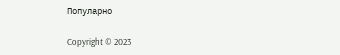Популарно

Copyright © 2023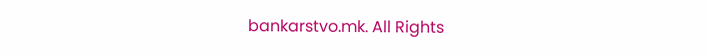bankarstvo.mk. All Rights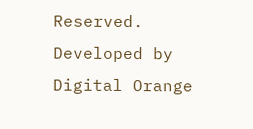Reserved. Developed by Digital Orange